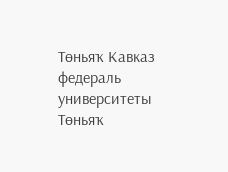Төньяҡ Кавказ федераль университеты
Төньяҡ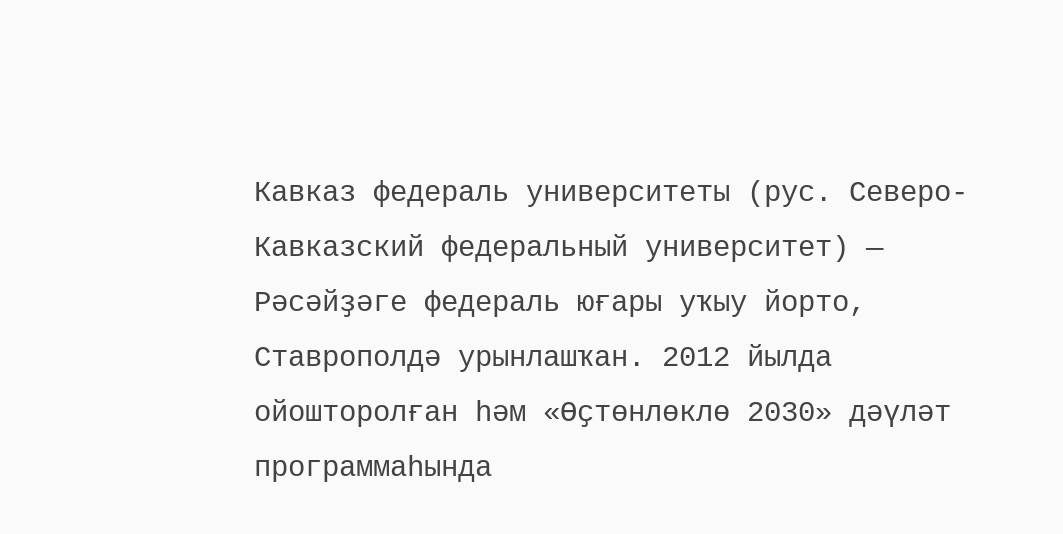Кавказ федераль университеты (рус. Северо-Кавказский федеральный университет) — Рәсәйҙәге федераль юғары уҡыу йорто, Ставрополдә урынлашҡан. 2012 йылда ойошторолған һәм «Өҫтөнлөклө 2030» дәүләт программаһында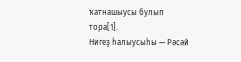ҡатнашыусы булып тора[1].
Нигеҙ һалыусыһы — Рәсәй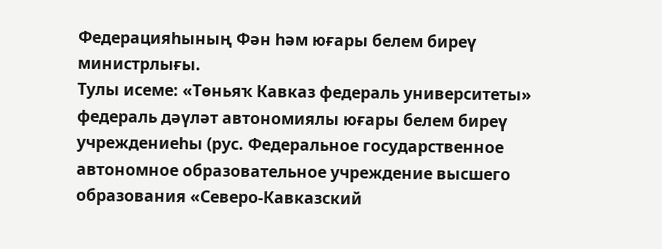Федерацияһының Фән һәм юғары белем биреү министрлығы.
Тулы исеме: «Төньяҡ Кавказ федераль университеты» федераль дәүләт автономиялы юғары белем биреү учреждениеһы (рус. Федеральное государственное автономное образовательное учреждение высшего образования «Северо-Кавказский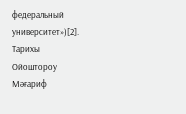федеральный университет»)[2].
Тарихы
Ойоштороу
Мәғариф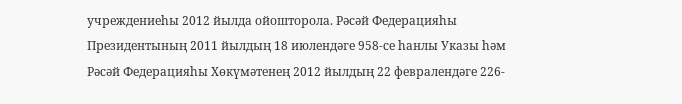учреждениеһы 2012 йылда ойошторола. Рәсәй Федерацияһы Президентының 2011 йылдың 18 июлендәге 958-се һанлы Указы һәм Рәсәй Федерацияһы Хөкүмәтенең 2012 йылдың 22 февралендәге 226-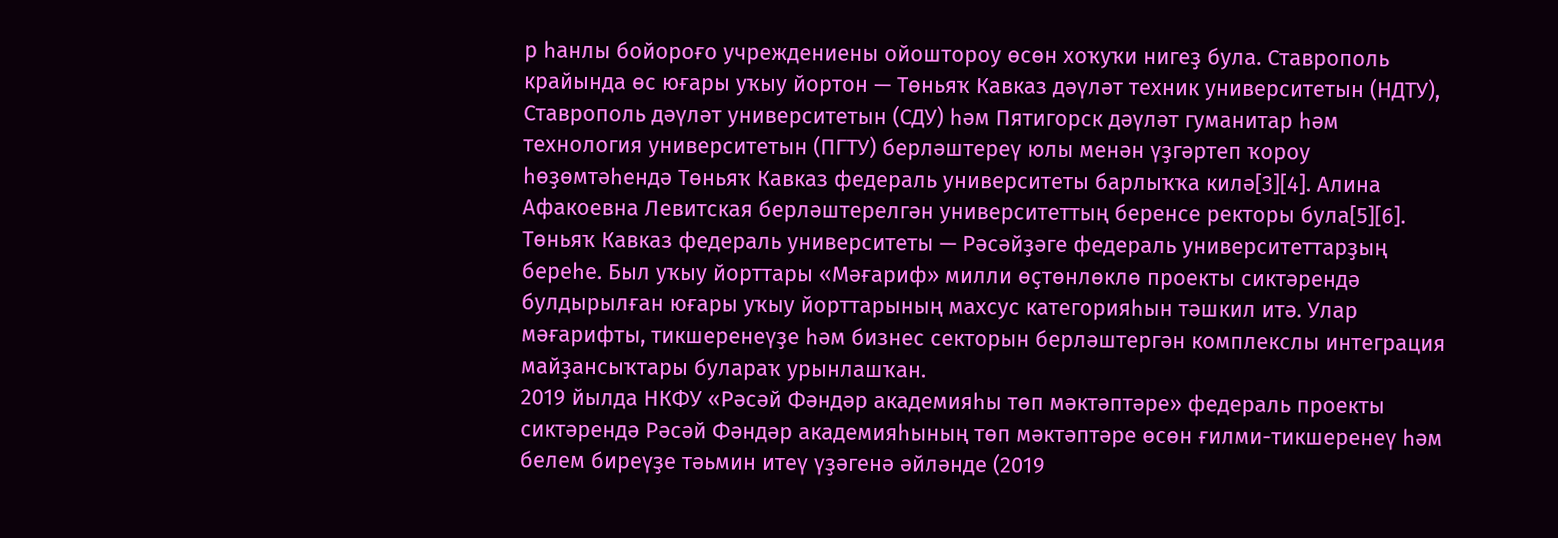р һанлы бойороғо учреждениены ойоштороу өсөн хоҡуҡи нигеҙ була. Ставрополь крайында өс юғары уҡыу йортон — Төньяҡ Кавказ дәүләт техник университетын (НДТУ), Ставрополь дәүләт университетын (СДУ) һәм Пятигорск дәүләт гуманитар һәм технология университетын (ПГТУ) берләштереү юлы менән үҙгәртеп ҡороу һөҙөмтәһендә Төньяҡ Кавказ федераль университеты барлыҡҡа килә[3][4]. Алина Афакоевна Левитская берләштерелгән университеттың беренсе ректоры була[5][6].
Төньяҡ Кавказ федераль университеты — Рәсәйҙәге федераль университеттарҙың береһе. Был уҡыу йорттары «Мәғариф» милли өҫтөнлөклө проекты сиктәрендә булдырылған юғары уҡыу йорттарының махсус категорияһын тәшкил итә. Улар мәғарифты, тикшеренеүҙе һәм бизнес секторын берләштергән комплекслы интеграция майҙансыҡтары булараҡ урынлашҡан.
2019 йылда НКФУ «Рәсәй Фәндәр академияһы төп мәктәптәре» федераль проекты сиктәрендә Рәсәй Фәндәр академияһының төп мәктәптәре өсөн ғилми-тикшеренеү һәм белем биреүҙе тәьмин итеү үҙәгенә әйләнде (2019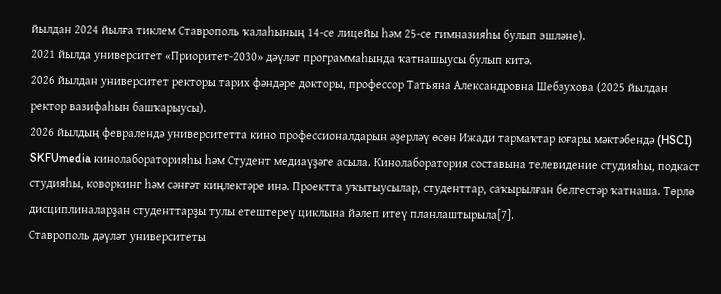йылдан 2024 йылға тиклем Ставрополь ҡалаһының 14-се лицейы һәм 25-се гимназияһы булып эшләне).
2021 йылда университет «Приоритет-2030» дәүләт программаһында ҡатнашыусы булып китә.
2026 йылдан университет ректоры тарих фәндәре докторы, профессор Татьяна Александровна Шебзухова (2025 йылдан ректор вазифаһын башҡарыусы).
2026 йылдың февралендә университетта кино профессионалдарын әҙерләү өсөн Ижади тармаҡтар юғары мәктәбендә (HSCI) SKFUmedia кинолабораторияһы һәм Студент медиаүҙәге асыла. Кинолаборатория составына телевидение студияһы, подкаст студияһы, коворкинг һәм сәнғәт киңлектәре инә. Проектта уҡытыусылар, студенттар, саҡырылған белгестәр ҡатнаша. Төрлө дисциплиналарҙан студенттарҙы тулы етештереү циклына йәлеп итеү планлаштырыла[7].
Ставрополь дәүләт университеты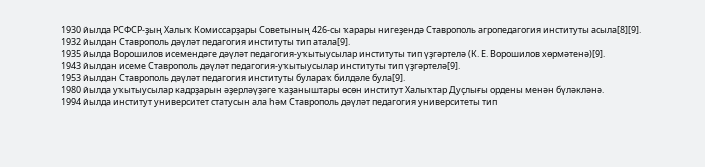1930 йылда РСФСР-ҙың Халыҡ Комиссарҙары Советының 426-сы ҡарары нигеҙендә Ставрополь агропедагогия институты асыла[8][9].
1932 йылдан Ставрополь дәүләт педагогия институты тип атала[9].
1935 йылда Ворошилов исемендәге дәүләт педагогия-уҡытыусылар институты тип үҙгәртелә (К. Е. Ворошилов хөрмәтенә)[9].
1943 йылдан исеме Ставрополь дәүләт педагогия-уҡытыусылар институты тип үҙгәртелә[9].
1953 йылдан Ставрополь дәүләт педагогия институты булараҡ билдәле була[9].
1980 йылда уҡытыусылар кадрҙарын әҙерләүҙәге ҡаҙаныштары өсөн институт Халыҡтар Дуҫлығы ордены менән бүләкләнә.
1994 йылда институт университет статусын ала һәм Ставрополь дәүләт педагогия университеты тип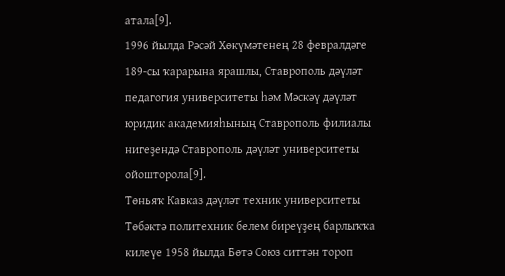атала[9].
1996 йылда Рәсәй Хөкүмәтенең 28 февралдәге 189-сы ҡарарына ярашлы, Ставрополь дәүләт педагогия университеты һәм Мәскәү дәүләт юридик академияһының Ставрополь филиалы нигеҙендә Ставрополь дәүләт университеты ойошторола[9].
Төньяҡ Кавказ дәүләт техник университеты
Төбәктә политехник белем биреүҙең барлыҡҡа килеүе 1958 йылда Бөтә Союз ситтән тороп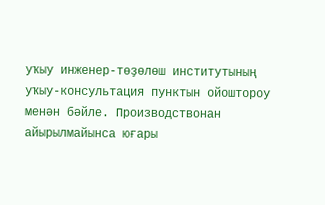уҡыу инженер-төҙөлөш институтының уҡыу-консультация пунктын ойоштороу менән бәйле. Производствонан айырылмайынса юғары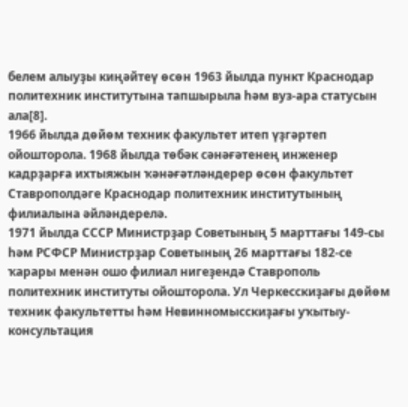белем алыуҙы киңәйтеү өсөн 1963 йылда пункт Краснодар политехник институтына тапшырыла һәм вуз-ара статусын ала[8].
1966 йылда дөйөм техник факультет итеп үҙгәртеп ойошторола. 1968 йылда төбәк сәнәғәтенең инженер кадрҙарға ихтыяжын ҡәнәғәтләндерер өсөн факультет Ставрополдәге Краснодар политехник институтының филиалына әйләндерелә.
1971 йылда СССР Министрҙар Советының 5 марттағы 149-сы һәм РСФСР Министрҙар Советының 26 марттағы 182-се ҡарары менән ошо филиал нигеҙендә Ставрополь политехник институты ойошторола. Ул Черкесскиҙағы дөйөм техник факультетты һәм Невинномысскиҙағы уҡытыу-консультация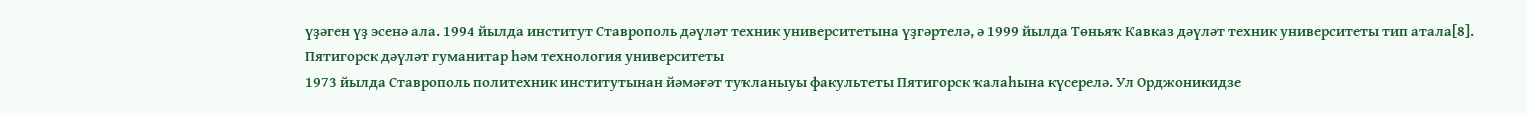үҙәген үҙ эсенә ала. 1994 йылда институт Ставрополь дәүләт техник университетына үҙгәртелә, ә 1999 йылда Төньяҡ Кавказ дәүләт техник университеты тип атала[8].
Пятигорск дәүләт гуманитар һәм технология университеты
1973 йылда Ставрополь политехник институтынан йәмәғәт туҡланыуы факультеты Пятигорск ҡалаһына күсерелә. Ул Орджоникидзе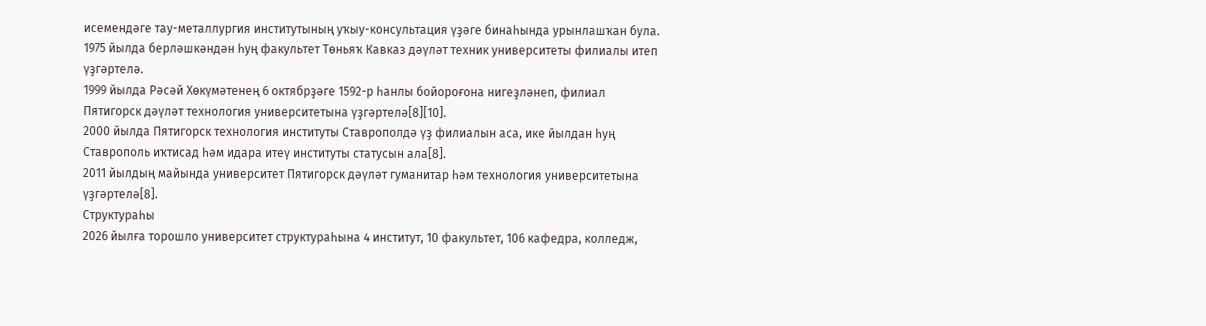исемендәге тау-металлургия институтының уҡыу-консультация үҙәге бинаһында урынлашҡан була. 1975 йылда берләшкәндән һуң факультет Төньяҡ Кавказ дәүләт техник университеты филиалы итеп үҙгәртелә.
1999 йылда Рәсәй Хөкүмәтенең 6 октябрҙәге 1592-р һанлы бойороғона нигеҙләнеп, филиал Пятигорск дәүләт технология университетына үҙгәртелә[8][10].
2000 йылда Пятигорск технология институты Ставрополдә үҙ филиалын аса, ике йылдан һуң Ставрополь иҡтисад һәм идара итеү институты статусын ала[8].
2011 йылдың майында университет Пятигорск дәүләт гуманитар һәм технология университетына үҙгәртелә[8].
Структураһы
2026 йылға торошло университет структураһына 4 институт, 10 факультет, 106 кафедра, колледж,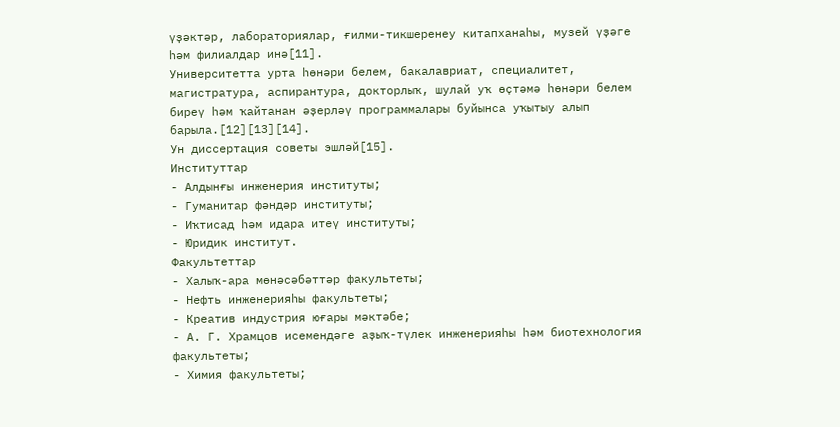үҙәктәр, лабораториялар, ғилми-тикшеренеу китапханаһы, музей үҙәге һәм филиалдар инә[11].
Университетта урта һөнәри белем, бакалавриат, специалитет, магистратура, аспирантура, докторлыҡ, шулай уҡ өҫтәмә һөнәри белем биреү һәм ҡайтанан әҙерләү программалары буйынса уҡытыу алып барыла.[12][13][14].
Ун диссертация советы эшләй[15].
Институттар
- Алдынғы инженерия институты;
- Гуманитар фәндәр институты;
- Иҡтисад һәм идара итеү институты;
- Юридик институт.
Факультеттар
- Халыҡ-ара мөнәсәбәттәр факультеты;
- Нефть инженерияһы факультеты;
- Креатив индустрия юғары мәктәбе;
- А. Г. Храмцов исемендәге аҙыҡ-түлек инженерияһы һәм биотехнология факультеты;
- Химия факультеты;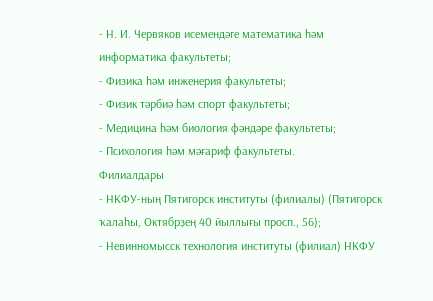- Н. И. Червяков исемендәге математика һәм информатика факультеты;
- Физика һәм инженерия факультеты;
- Физик тәрбиә һәм спорт факультеты;
- Медицина һәм биология фәндәре факультеты;
- Психология һәм мәғариф факультеты.
Филиалдары
- НКФУ-ның Пятигорск институты (филиалы) (Пятигорск ҡалаһы, Октябрҙең 40 йыллығы просп., 56);
- Невинномысск технология институты (филиал) НКФУ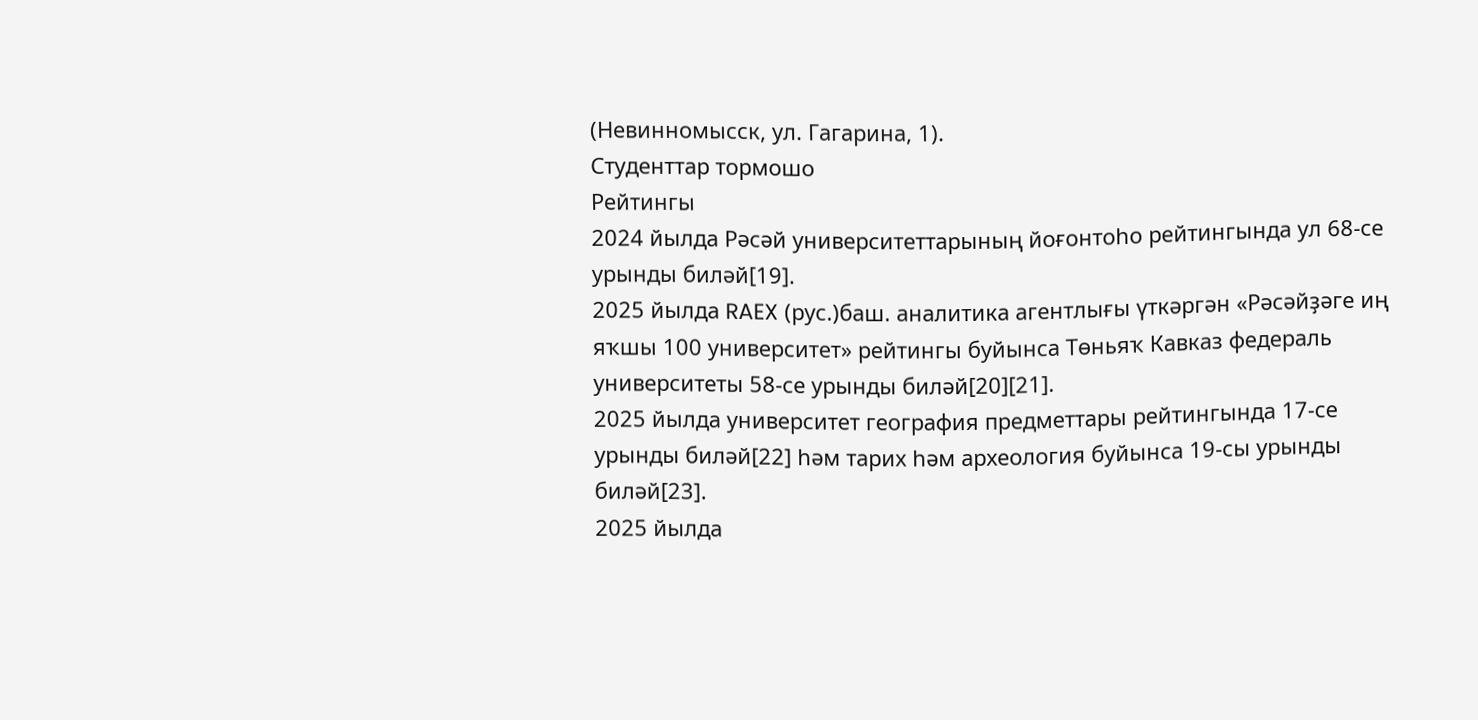(Невинномысск, ул. Гагарина, 1).
Студенттар тормошо
Рейтингы
2024 йылда Рәсәй университеттарының йоғонтоһо рейтингында ул 68-се урынды биләй[19].
2025 йылда RAEX (рус.)баш. аналитика агентлығы үткәргән «Рәсәйҙәге иң яҡшы 100 университет» рейтингы буйынса Төньяҡ Кавказ федераль университеты 58-се урынды биләй[20][21].
2025 йылда университет география предметтары рейтингында 17-се урынды биләй[22] һәм тарих һәм археология буйынса 19-сы урынды биләй[23].
2025 йылда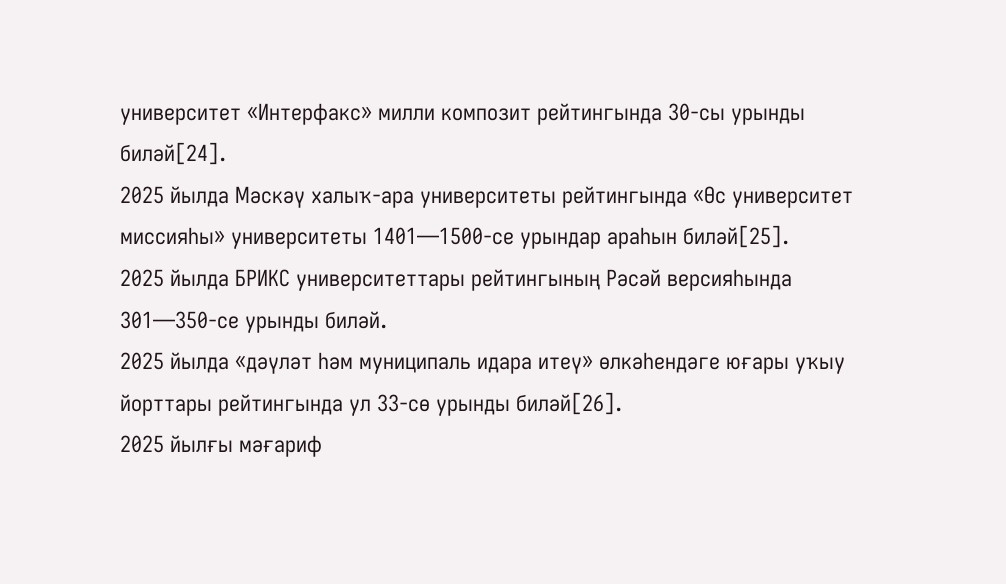университет «Интерфакс» милли композит рейтингында 30-сы урынды биләй[24].
2025 йылда Мәскәү халыҡ-ара университеты рейтингында «Өс университет миссияһы» университеты 1401—1500-се урындар араһын биләй[25].
2025 йылда БРИКС университеттары рейтингының Рәсәй версияһында 301—350-се урынды биләй.
2025 йылда «дәүләт һәм муниципаль идара итеү» өлкәһендәге юғары уҡыу йорттары рейтингында ул 33-сө урынды биләй[26].
2025 йылғы мәғариф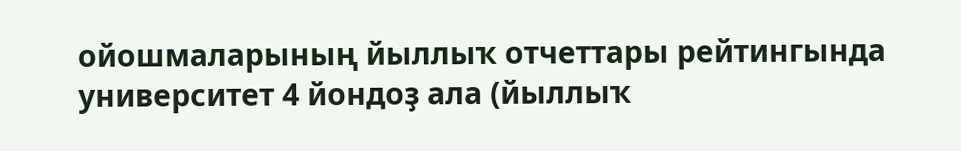ойошмаларының йыллыҡ отчеттары рейтингында университет 4 йондоҙ ала (йыллыҡ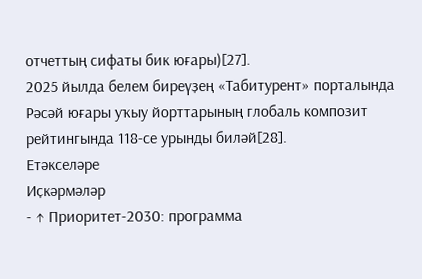отчеттың сифаты бик юғары)[27].
2025 йылда белем биреүҙең «Табитурент» порталында Рәсәй юғары уҡыу йорттарының глобаль композит рейтингында 118-се урынды биләй[28].
Етәкселәре
Иҫкәрмәләр
- ↑ Приоритет-2030: программа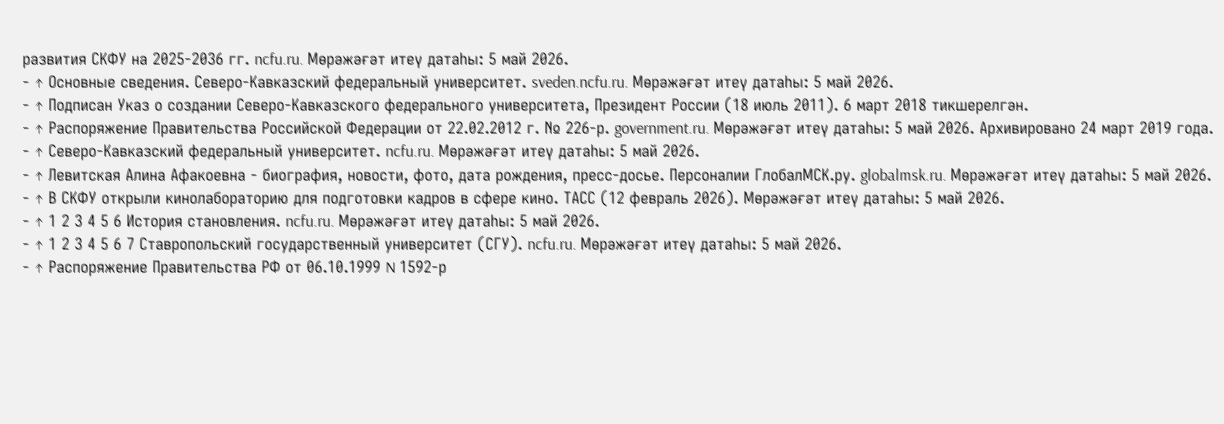развития СКФУ на 2025-2036 гг. ncfu.ru. Мөрәжәғәт итеү датаһы: 5 май 2026.
- ↑ Основные сведения. Северо-Кавказский федеральный университет. sveden.ncfu.ru. Мөрәжәғәт итеү датаһы: 5 май 2026.
- ↑ Подписан Указ о создании Северо-Кавказского федерального университета, Президент России (18 июль 2011). 6 март 2018 тикшерелгән.
- ↑ Распоряжение Правительства Российской Федерации от 22.02.2012 г. № 226-р. government.ru. Мөрәжәғәт итеү датаһы: 5 май 2026. Архивировано 24 март 2019 года.
- ↑ Северо-Кавказский федеральный университет. ncfu.ru. Мөрәжәғәт итеү датаһы: 5 май 2026.
- ↑ Левитская Алина Афакоевна - биография, новости, фото, дата рождения, пресс-досье. Персоналии ГлобалМСК.ру. globalmsk.ru. Мөрәжәғәт итеү датаһы: 5 май 2026.
- ↑ В СКФУ открыли кинолабораторию для подготовки кадров в сфере кино. ТАСС (12 февраль 2026). Мөрәжәғәт итеү датаһы: 5 май 2026.
- ↑ 1 2 3 4 5 6 История становления. ncfu.ru. Мөрәжәғәт итеү датаһы: 5 май 2026.
- ↑ 1 2 3 4 5 6 7 Ставропольский государственный университет (СГУ). ncfu.ru. Мөрәжәғәт итеү датаһы: 5 май 2026.
- ↑ Распоряжение Правительства РФ от 06.10.1999 N 1592-р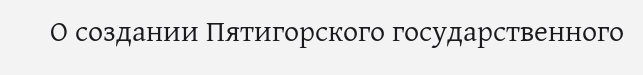О создании Пятигорского государственного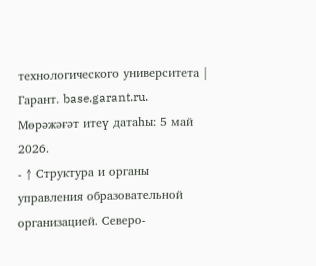технологического университета | Гарант. base.garant.ru. Мөрәжәғәт итеү датаһы: 5 май 2026.
- ↑ Структура и органы управления образовательной организацией. Северо-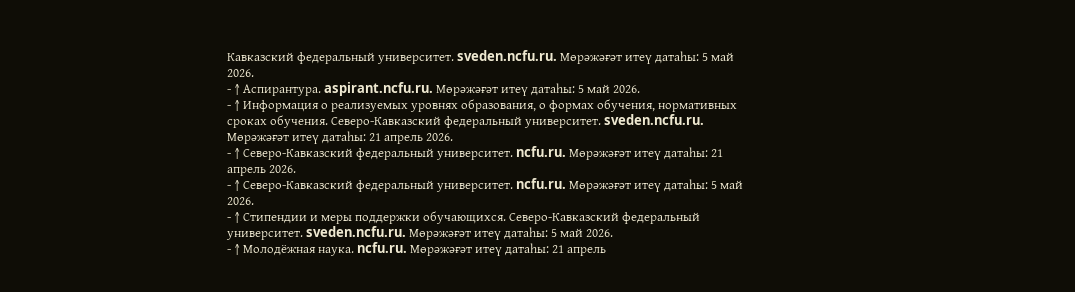Кавказский федеральный университет. sveden.ncfu.ru. Мөрәжәғәт итеү датаһы: 5 май 2026.
- ↑ Аспирантура. aspirant.ncfu.ru. Мөрәжәғәт итеү датаһы: 5 май 2026.
- ↑ Информация о реализуемых уровнях образования, о формах обучения, нормативных сроках обучения. Северо-Кавказский федеральный университет. sveden.ncfu.ru. Мөрәжәғәт итеү датаһы: 21 апрель 2026.
- ↑ Северо-Кавказский федеральный университет. ncfu.ru. Мөрәжәғәт итеү датаһы: 21 апрель 2026.
- ↑ Северо-Кавказский федеральный университет. ncfu.ru. Мөрәжәғәт итеү датаһы: 5 май 2026.
- ↑ Стипендии и меры поддержки обучающихся. Северо-Кавказский федеральный университет. sveden.ncfu.ru. Мөрәжәғәт итеү датаһы: 5 май 2026.
- ↑ Молодёжная наука. ncfu.ru. Мөрәжәғәт итеү датаһы: 21 апрель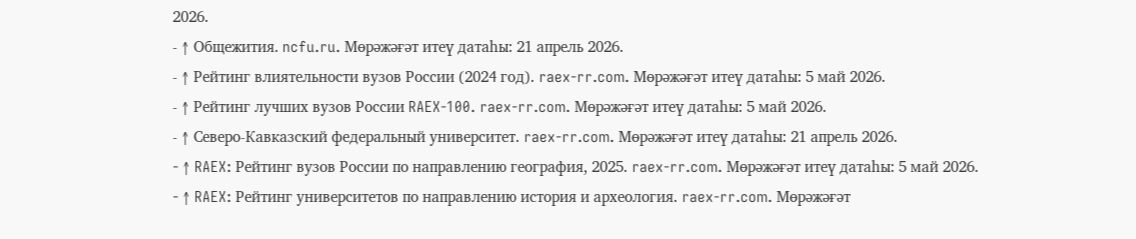2026.
- ↑ Общежития. ncfu.ru. Мөрәжәғәт итеү датаһы: 21 апрель 2026.
- ↑ Рейтинг влиятельности вузов России (2024 год). raex-rr.com. Мөрәжәғәт итеү датаһы: 5 май 2026.
- ↑ Рейтинг лучших вузов России RAEX-100. raex-rr.com. Мөрәжәғәт итеү датаһы: 5 май 2026.
- ↑ Северо-Кавказский федеральный университет. raex-rr.com. Мөрәжәғәт итеү датаһы: 21 апрель 2026.
- ↑ RAEX: Рейтинг вузов России по направлению география, 2025. raex-rr.com. Мөрәжәғәт итеү датаһы: 5 май 2026.
- ↑ RAEX: Рейтинг университетов по направлению история и археология. raex-rr.com. Мөрәжәғәт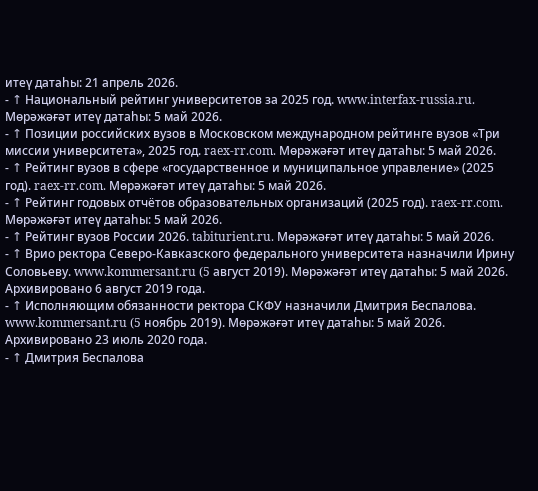итеү датаһы: 21 апрель 2026.
- ↑ Национальный рейтинг университетов за 2025 год. www.interfax-russia.ru. Мөрәжәғәт итеү датаһы: 5 май 2026.
- ↑ Позиции российских вузов в Московском международном рейтинге вузов «Три миссии университета», 2025 год. raex-rr.com. Мөрәжәғәт итеү датаһы: 5 май 2026.
- ↑ Рейтинг вузов в сфере «государственное и муниципальное управление» (2025 год). raex-rr.com. Мөрәжәғәт итеү датаһы: 5 май 2026.
- ↑ Рейтинг годовых отчётов образовательных организаций (2025 год). raex-rr.com. Мөрәжәғәт итеү датаһы: 5 май 2026.
- ↑ Рейтинг вузов России 2026. tabiturient.ru. Мөрәжәғәт итеү датаһы: 5 май 2026.
- ↑ Врио ректора Северо-Кавказского федерального университета назначили Ирину Соловьеву. www.kommersant.ru (5 август 2019). Мөрәжәғәт итеү датаһы: 5 май 2026. Архивировано 6 август 2019 года.
- ↑ Исполняющим обязанности ректора СКФУ назначили Дмитрия Беспалова. www.kommersant.ru (5 ноябрь 2019). Мөрәжәғәт итеү датаһы: 5 май 2026. Архивировано 23 июль 2020 года.
- ↑ Дмитрия Беспалова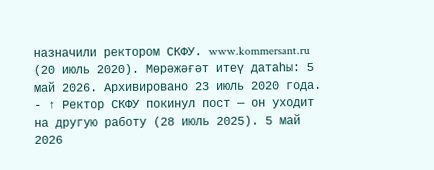назначили ректором СКФУ. www.kommersant.ru (20 июль 2020). Мөрәжәғәт итеү датаһы: 5 май 2026. Архивировано 23 июль 2020 года.
- ↑ Ректор СКФУ покинул пост — он уходит на другую работу (28 июль 2025). 5 май 2026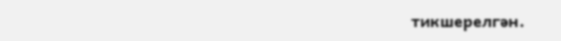тикшерелгән.